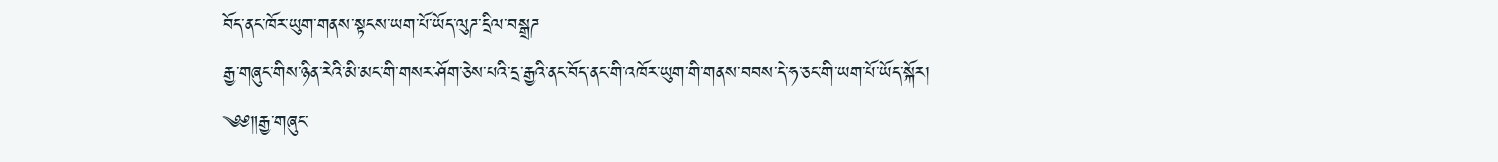བོད་ནང་ཁོར་ཡུག་གནས་སྟངས་ཡག་པོ་ཡོད་ལུཌ་དྲིལ་བསྒྲཌ
རྒྱ་གཞུང་གིས་ཉིན་རེའི་མི་མང་གི་གསར་ཤོག་ཅེས་པའི་དྲ་རྒྱའི་ནང་བོད་ནང་གི་འཁོར་ཡུག་གི་གནས་བབས་དེ་ཧ་ཅང་གི་ཡག་པོ་ཡོད་སྐོར།
༄༅༎རྒྱ་གཞུང་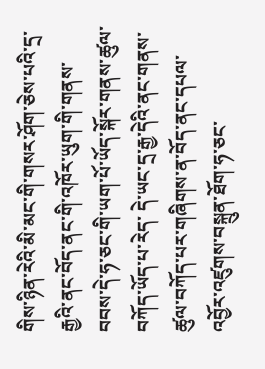གིས་ཉིན་རེའི་མི་མང་གི་གསར་ཤོག་ཅེས་པའི་དྲ་རྒྱའི་ནང་བོད་ནང་གི་འཁོར་ཡུག་གི་གནས་བབས་དེ་ཧ་ཅང་གི་ཡག་པོ་ཡོད་སྐོར་གནས་ཚུལ་བཀོད་ཡོད་པ་རེད་ དེ་ཡང་དྲ་རྒྱ་དེའི་ནང་གནས་ཚུལ་བཀོད་པར་གཞིགས་ན་བོད་ནང་དཔལ་འབྱོར་འཛུགས་བསྐྲུན་ཐོག་ཧ་ཅང་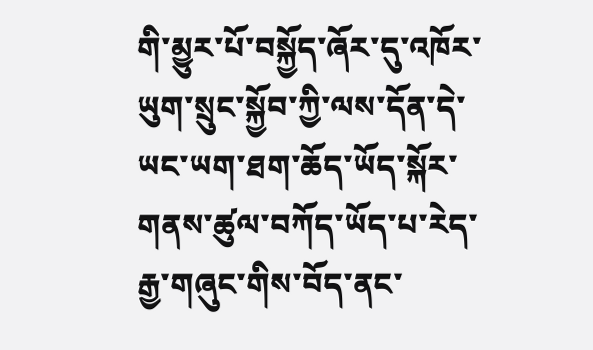གི་མྱུར་པོ་བསྐྱོད་ཞོར་དུ་འཁོར་ཡུག་སྲུང་སྐྱོབ་ཀྱི་ལས་དོན་དེ་ཡང་ཡག་ཐག་ཆོད་ཡོད་སྐོར་གནས་ཚུལ་བཀོད་ཡོད་པ་རེད་ རྒྱ་གཞུང་གིས་བོད་ནང་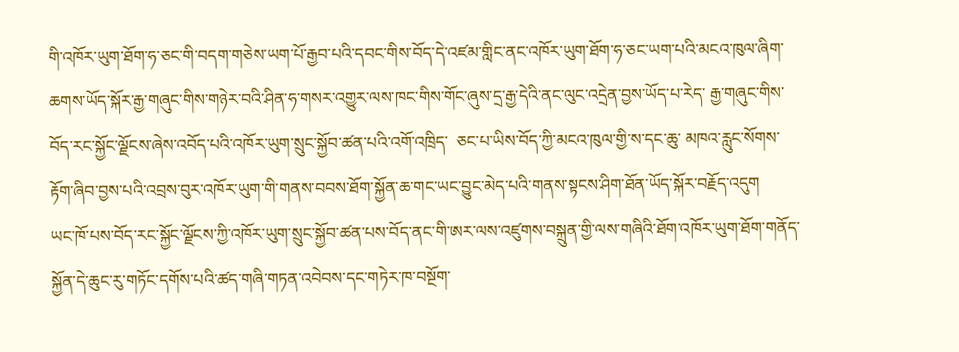གི་འཁོར་ཡུག་ཐོག་ཧ་ཅང་གི་བདག་གཅེས་ཡག་པོ་རྒྱབ་པའི་དབང་གིས་བོད་དེ་འཛམ་གླིང་ནང་འཁོར་ཡུག་ཐོག་ཧ་ཅང་ཡག་པའི་མངའ་ཁུལ་ཞིག་ཆགས་ཡོད་སྐོར་རྒྱ་གཞུང་གིས་གཉེར་བའི་ཤིན་ཧ་གསར་འགྱུར་ལས་ཁང་གིས་གོང་ཞུས་དྲ་རྒྱ་དེའི་ནང་ལུང་འདྲེན་བྱས་ཡོད་པ་རེད་ རྒྱ་གཞུང་གིས་བོད་རང་སྐྱོང་ལྗོངས་ཞེས་འབོད་པའི་འཁོར་ཡུག་སྲུང་སྐྱོབ་ཚན་པའི་འགོ་འཁྲིད་  ཅང་པ་ཡིས་བོད་ཀྱི་མངའ་ཁུལ་གྱི་ས་དང་ཆུ་ མཁའ་རླུང་སོགས་རྟོག་ཞིབ་བྱས་པའི་འབྲས་བུར་འཁོར་ཡུག་གི་གནས་བབས་ཐོག་སྐྱོན་ཆ་གང་ཡང་བྱུང་མེད་པའི་གནས་སྟངས་ཤིག་ཐོན་ཡོད་སྐོར་བརྗོད་འདུག
ཡང་ཁོ་པས་བོད་རང་སྐྱོང་ལྗོངས་ཀྱི་འཁོར་ཡུག་སྲུང་སྐྱོབ་ཚན་པས་བོད་ནང་གི་ཨར་ལས་འཛུགས་བསྐྲུན་གྱི་ལས་གཞིའི་ཐོག་འཁོར་ཡུག་ཐོག་གནོད་སྐྱོན་དེ་ཆུང་རུ་གཏོང་དགོས་པའི་ཚད་གཞི་གཏན་འབེབས་དང་གཏེར་ཁ་བསྔོག་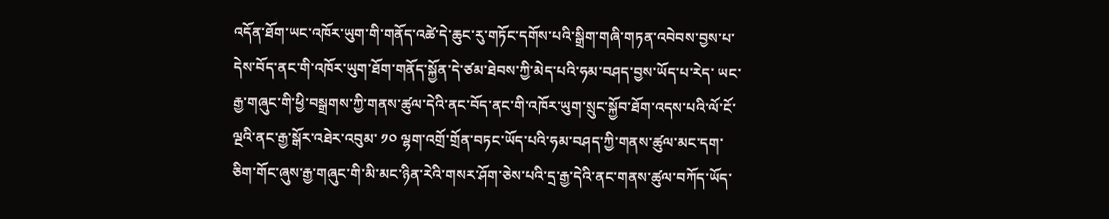འདོན་ཐོག་ཡང་འཁོར་ཡུག་གི་གནོད་འཚེ་དེ་ཆུང་རུ་གཏོང་དགོས་པའི་སྒྲིག་གཞི་གཏན་འབེབས་བྱས་པ་དེས་བོད་ནང་གི་འཁོར་ཡུག་ཐོག་གནོད་སྐྱོན་དེ་ཙམ་ཐེབས་ཀྱི་མེད་པའི་ཧམ་བཤད་བྱས་ཡོད་པ་རེད་ ཡང་རྒྱ་གཞུང་གི་ཕྱི་བསྒྲགས་ཀྱི་གནས་ཚུལ་དེའི་ནང་བོད་ནང་གི་འཁོར་ཡུག་སྲུང་སྐྱོབ་ཐོག་འདས་པའི་ལོ་ངོ་ལྔའི་ནང་རྒྱ་སྒོར་འཐེར་འབུམ་ ༡༠ ལྷག་འགྲོ་གྲོན་བཏང་ཡོད་པའི་ཧམ་བཤད་ཀྱི་གནས་ཚུལ་མང་དག་ཅིག་གོང་ཞུས་རྒྱ་གཞུང་གི་མི་མང་ཉིན་རེའི་གསར་ཤོག་ཅེས་པའི་དྲ་རྒྱ་དེའི་ནང་གནས་ཚུལ་བཀོད་ཡོད་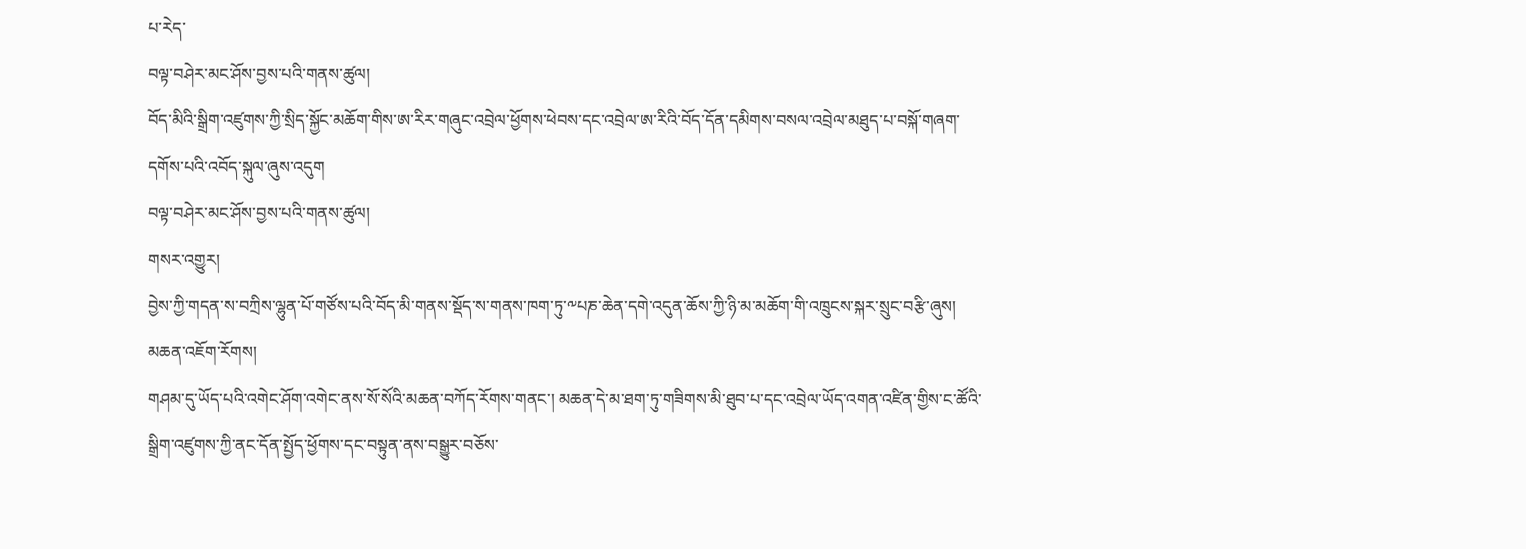པ་རེད་
བལྟ་བཤེར་མང་ཤོས་བྱས་པའི་གནས་ཚུལ།
བོད་མིའི་སྒྲིག་འཛུགས་ཀྱི་སྲིད་སྐྱོང་མཆོག་གིས་ཨ་རིར་གཞུང་འབྲེལ་ཕྱོགས་ཕེབས་དང་འབྲེལ་ཨ་རིའི་བོད་དོན་དམིགས་བསལ་འབྲེལ་མཐུད་པ་བསྐོ་གཞག་དགོས་པའི་འབོད་སྐུལ་ཞུས་འདུག
བལྟ་བཤེར་མང་ཤོས་བྱས་པའི་གནས་ཚུལ།
གསར་འགྱུར།
བྱེས་ཀྱི་གདན་ས་བཀྲིས་ལྷུན་པོ་གཙོས་པའི་བོད་མི་གནས་སྡོད་ས་གནས་ཁག་ཏུ་༸པཎ་ཆེན་དགེ་འདུན་ཆོས་ཀྱི་ཉི་མ་མཆོག་གི་འཁྲུངས་སྐར་སྲུང་བརྩི་ཞུས།
མཆན་འཇོག་རོགས།
གཤམ་དུ་ཡོད་པའི་འགེང་ཤོག་འགེང་ནས་སོ་སོའི་མཆན་བཀོད་རོགས་གནང་། མཆན་དེ་མ་ཐག་ཏུ་གཟིགས་མི་ཐུབ་པ་དང་འབྲེལ་ཡོད་འགན་འཛིན་གྱིས་ང་ཚོའི་སྒྲིག་འཛུགས་ཀྱི་ནང་དོན་སྤྱོད་ཕྱོགས་དང་བསྟུན་ནས་བསྒྱུར་བཅོས་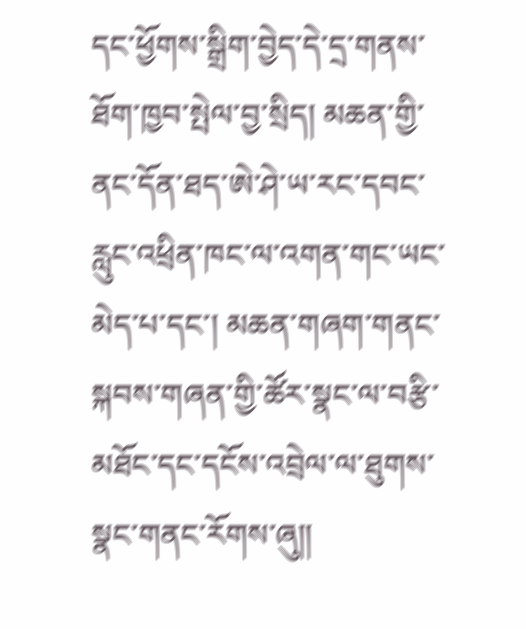དང་ཕྱོགས་སྒྲིག་བྱེད་དེ་དྲ་གནས་ཐོག་ཁྱབ་སྤེལ་བྱ་སྲིད། མཆན་གྱི་ནང་དོན་ཐད་ཨེ་ཤེ་ཡ་རང་དབང་རླུང་འཕྲིན་ཁང་ལ་འགན་གང་ཡང་མེད་པ་དང་། མཆན་གཞག་གནང་སྐབས་གཞན་གྱི་ཚོར་སྣང་ལ་བརྩི་མཐོང་དང་དངོས་འབྲེལ་ལ་ཐུགས་སྣང་གནང་རོགས་ཞུ༎